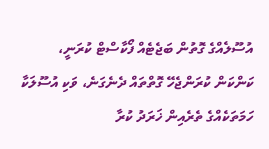އުސޫލެއްގެ ގޮތުން ބަޖެޓެއް ފޯކާސްޓް ކުރަނީ، ކަންކަން ކުރަންޖެހޭ ގޮތްތައް ދެނެގަނެ، ވަކި އުސޫލަކާ ހަމަތަކެއްގެ ތެރެއިން ޚަރަދު ކުރާ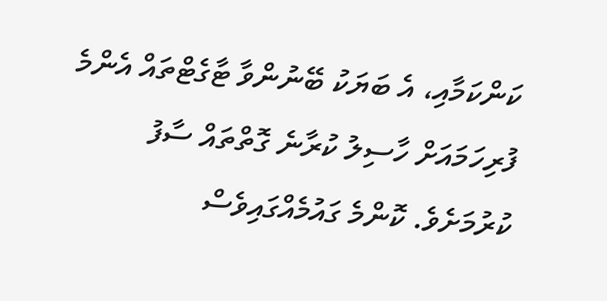ކަންކަމާއި، އެ ބަޔަކު ބޭނުންވާ ޓާގެޓްތައް އެންމެ ފުރިހަމައަށް ހާސިލު ކުރާނެ ގޮތްތައް ސާފު ކުރުމަށެވެ. ކޮންމެ ގައުމެއްގައިވެސް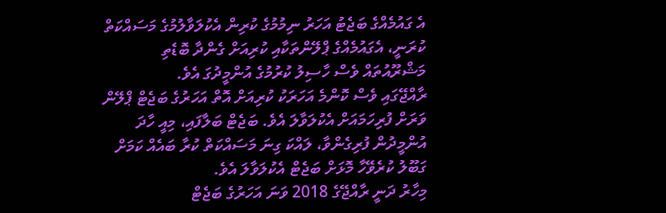އެ ގައުމެއްގެ ބަޖެޓު އަހަރު ނިމުމުގެ ކުރިން އެކުލަވާލުމުގެ މަސައްކަތް ކުރަނީ، އެގައުމެއްގެ ޕްލޭންތަކާއި ކުރިއަށް ގެންދާ ބޮޑެތި މަޝްރޫއުތައް ވެސް ހާސިލު ކުރުމުގެ އުންމީދުގަ އެވެ.
ރާއްޖޭގައި ވެސް ކޮންމެ އަހަރަކު ކުރިއަށް އޮތް އަހަރުގެ ބަޖެޓް ޕްލޭން ވަރަށް ފުރިހަމައަށް އެކުލަވާލަ އެވެ. ބަޖެޓް ބަލާފައި، މިއީ ހާދަ އުންމީދުން ފުރިގެންވާ، ލައްކަ ގިނަ މަސައްކަތް ކުރާ ބައެއް ކަމަށް ގަބޫލު ކުރެވޭހާ މޮޅަށް ބަޖެޓް އެކުލަވާލަ އެވެ.
މިހާރު ދަނީ ރާއްޖޭގެ 2018 ވަނަ އަހަރުގެ ބަޖެޓް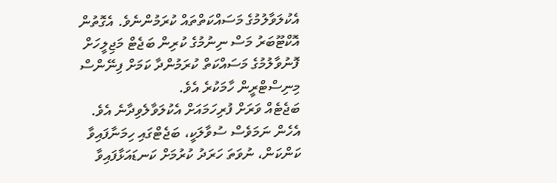އެކުލަވާލުމުގެ މަސައްކަތްތައް ކުރަމުންނެވެ. އެގޮތުން އޮކްޓޫބަރު މަސް ނިނުމުގެ ކުރިން ބަޖެޓް މަޖިލީހަށް ފޮނުވާލުމުގެ މަސައްކަތް ކުރަމުންދާ ކަމަށް ފިނޭންސް މިނިސްޓްރީން ހާމަކުރެ އެވެ.
ބަޖެޓެއް ވަރަށް ފުރިހަމައަށް އެކުލަވާލެވިދާނެ އެވެ. އެހެން ނަމަވެސް ސުވާލަކީ، ބަޖެޓްގައި ހިމަނާފައިވާ ކަންކަން، ނުވަތަ ހަރަދު ކުރުމަށް ކަނޑައަޅާފައިވާ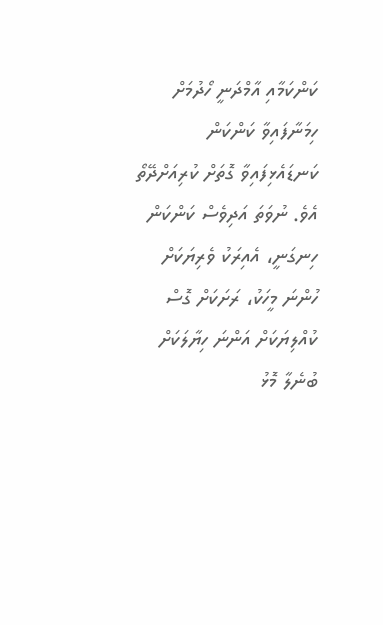ކަންކަމާއި އާމްދަނީ ހޯދުމަށް ހިމަނާފައިވާ ކަންކަން ކަނޑައެޅިފައިވާ ގޮތަށް ކުރިއަށްދޭތޯ އެވެ. ނުވަތަ އަދިވެސް ކަންކަން ހިނގަނީ، އެއިރަކު ވެރިޔަކަށް ހުންނަ މީހަކު، ރަށަކަށް ގޮސް ކުއްލިޔަކަށް އަންނަ ހިޔާލަކަށް ބުނެލާ މޮޅު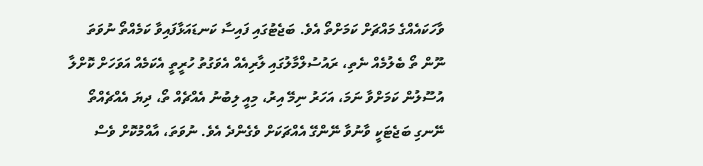ވާހަކައެއްގެ މައްޗަށް ކަމަށްތޯ އެވެ. ބަޖެޓުގައި ފައިސާ ކަނޑައަޅާފައިވާ ކަމެއްތޯ ނުވަތަ ނޫން ތޯ ބެލުމެއް ނެތި، ރައުސުލްމާލުގައި ލާރިއެއް އެވަގުތު ހުރީތީ އެކަމެއް އަވަހަށް ކޮށްލާ އުސޫލުން ކަމަށްވާ ނަމަ، އަހަރު ނިމޭ އިރު، މިއީ ލިބުނު އެއްޗެއް ތޯ، ދިޔަ އެއްޗެއްތޯ ނޭނގި ބަޖެޓަކީ ވާނުވާ ނޭންގޭ އެއްޗަކަށް ވެގެންދެ އެވެ. ނުވަތަ، އާއްމުކޮށް ވެސް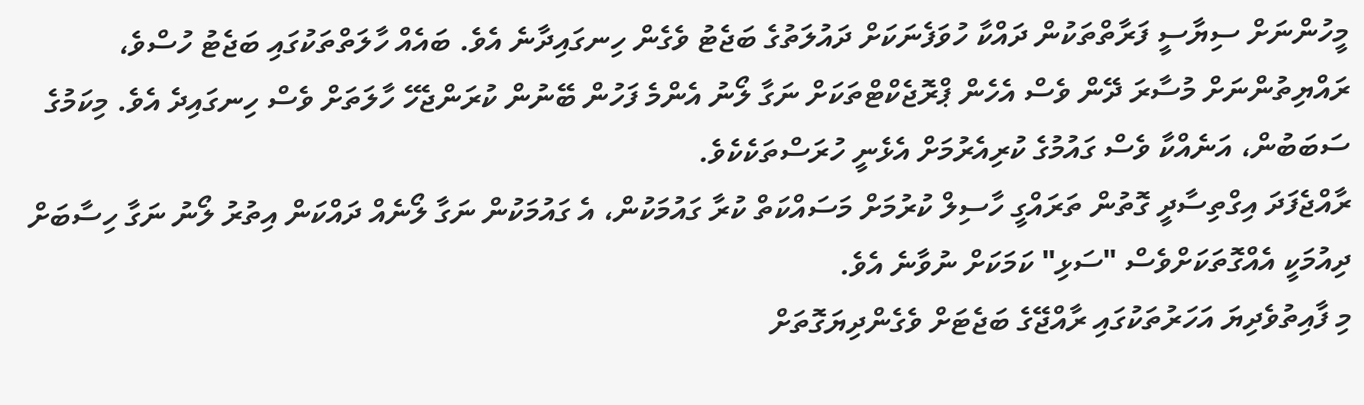މީހުންނަށް ސިޔާސީ ފަރާތްތަކުން ދައްކާ ހުވަފެނަކަށް ދައުލަތުގެ ބަޖެޓު ވެގެން ހިނގައިދާނެ އެވެ. ބައެއް ހާލަތްތަކުގައި ބަޖެޓު ހުސްވެ، ރައްޔިތުންނަށް މުސާރަ ދޭން ވެސް އެހެން ޕްރޮޖެކްޓްތަކަށް ނަގާ ލޯނު އެންމެ ފަހުން ބޭނުން ކުރަންޖެހޭ ހާލަތަށް ވެސް ހިނގައިދެ އެވެ. މިކަމުގެ ސަބަބުން، އަނެއްކާ ވެސް ގައުމުގެ ކުރިއެރުމަށް އެޅެނީ ހުރަސްތަކެކެވެ.
ރާއްޖެފަދަ އިގްތިސާދީ ގޮތުން ތަރައްގީ ހާސިލް ކުރުމަށް މަސައްކަތް ކުރާ ގައުމަކުން، އެ ގައުމަކުން ނަގާ ލޯނެއް ދައްކަން އިތުރު ލޯނު ނަގާ ހިސާބަށް ދިއުމަކީ އެއްގޮތަކަށްވެސް "ސަޅި" ކަމަކަށް ނުވާނެ އެވެ.
މި ފާއިތުވެދިޔަ އަހަރުތަކުގައި ރާއްޖޭގެ ބަޖެޓަށް ވެގެންދިޔަގޮތަށް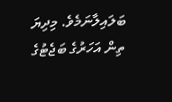ބަލައިލާނަމެވެ. މިދިޔަ ތިން އަހަރުގެ ބަޖެޓުގެ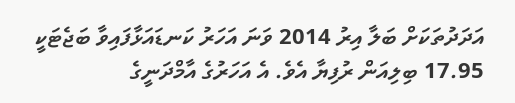އަދަދުތަކަށް ބަލާ އިރު 2014 ވަނަ އަހަރު ކަނޑައަޅާފައިވާ ބަޖެޓަކީ 17.95 ބިލިއަން ރުފިޔާ އެވެ. އެ އަހަރުގެ އާމްދަނީގެ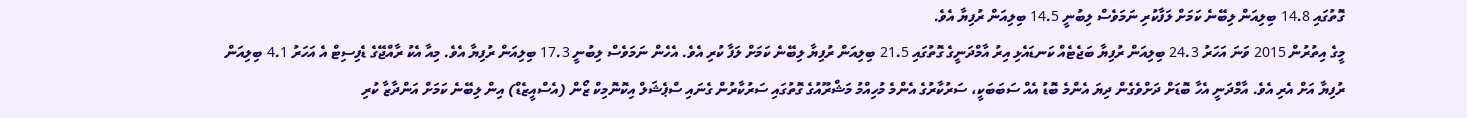ގޮތުގައި 14.8 ބިލިއަން ލިބޭނެ ކަމަށް ލަފާކުރި ނަމަވެސް ލިބުނީ 14.5 ބިލިއަން ރުފިޔާ އެވެ.
މީގެ އިތުރުން 2015 ވަނަ އަހަރު 24.3 ބިލިއަން ރުފިޔާ ބަޖެޓެއް ކަނޑައެޅި އިރު އާމްދަނީގެ ގޮތުގައި 21.5 ބިލިއަން ރުފިޔާ ލިބޭނެ ކަމަށް ލަފާ ކުރި އެވެ. އެހެން ނަމަވެސް ލިބުނީ 17.3 ބިލިއަން ރުފިޔާ އެވެ. މިއާ އެކު ރާއްޖޭގެ ޑެފިސިޓް އެ އަހަރު 4.1 ބިލިއަން ރުފިޔާ އަށް އެރި އެވެ. އާމްދަނީ އެހާ ބޮޑަށް ދަށްވެގެން ދިޔަ އެންމެ ބޮޑު އެއް ސަބަބަކީ، ސަރުކާރުގެ އެންމެ މުހިއްމު މަޝްރޫއުގެ ގޮތުގައި ސަރުކާރުން ގެނައި ސްޕެޝަލް އިކޮނޮމިކް ޒޯން (އެސްއީޒެޑް) އިން ލިބޭނެ ކަމަށް އަންދާޒާ ކުރި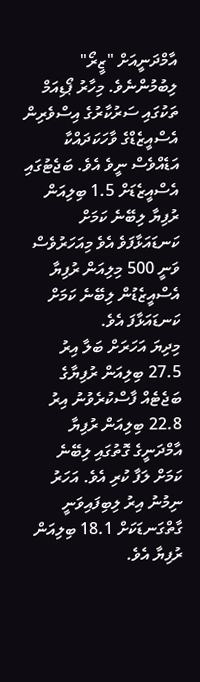އާމްދަނީއަށް "ޒީރޯ" ލިބުމުންނެވެ. މިހާރު ޕޯޑިއަމް ތަކުގައި ސަރުކާރުގެ އިސްވެރިން އެސްއީޒެޑްގެ ވާހަކަދައްކާ އަޑެއްވެސް ނީވެ އެވެ. ބަޖެޓުގައި އެސްއީޒެޑަށް 1.5 ބިލިއަން ރުފިޔާ ލިބޭނެ ކަމަށް ކަނޑައަޅާފަވެ އެވެ މިއަހަރުވެސް ވަނީ 500 މިލިއަން ރުފިޔާ އެސްއީޒެޑުން ލިބޭނެ ކަމަށް ކަނޑައަޅާފަ އެވެ.
މިދިޔަ އަހަރަށް ބަލާ އިރު 27.5 ބިލިއަން ރުފިޔާގެ ބަޖެޓެއް ފާސްކުރެވުނު އިރު 22.8 ބިލިއަން ރުފިޔާ އާމްދަނީގެ ގޮތުގައި ލިބޭނެ ކަމަށް ލަފާ ކުރި އެވެ. އަހަރު ނިމުނު އިރު ލިބިފައިވަނީ ގާތްގަނޑަކަށް 18.1 ބިލިއަން ރުފިޔާ އެވެ.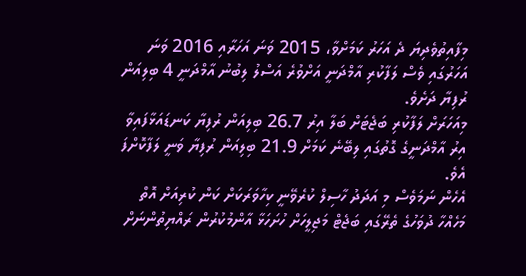މިފާއިތުވެދިޔަ ދެ އަހަރު ކަމަށްވާ، 2015 ވަނަ އަހަރާއި 2016 ވަނަ އަހަރުގައި ވެސް ލަފާކުރި އާމްދަނީ އަށްވުރެ އަސްލު ލިބުނު އާމްދަނީ 4 ބިލިއަން ރުފިޔާ ދަށެވެ.
މިއަހަރަށް ލަފާކުރި ބަޖެޓަށް ބަލާ އިރު 26.7 ބިލިއަން ރުފިޔާ ކަނޑައަޅާފައިވާ އިރު އާމްދަނީގެ ގޮތުގައި ލިބޭނެ ކަމަށް 21.9 ބިލިއަން ރުފިޔާ ވަނީ ލަފާކޮށްފަ އެވެ.
އެހެން ނަމަވެސް މި އަދަދު ހާސިލް ކުރެވޭނީ ކިހާވަރަކަށް ކަން ކުރިއަށް އޮތް މަހެއްހާ ދުވަހުގެ ތެރޭގައި ބަޖެޓް މަޖިލީހަށް ހުށަހަޅާ އާންމުކުރުން ރައްޔިތުންނަށް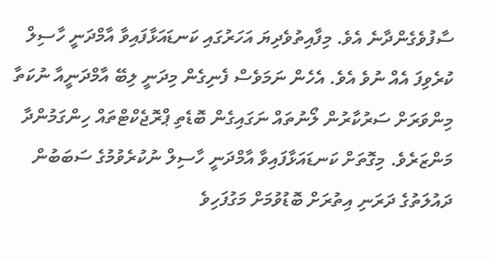ސާފުވެގެންދާނެ އެވެ. މިފާއިތުވެދިޔަ އަހަރުގައި ކަނޑައަޅާފައިވާ އާމްދަނީ ހާސިލް ކުރެވިފަ އެއް ނުވެ އެވެ. އެހެން ނަމަވެސް ފެނިގެން މިދަނީ ލިބޭ އާމްދަނީއާ ނުކަތާ މިންވަރަށް ސަރުކާރުން ލޯނުތައް ނަގައިގެން ބޮޑެތި ޕްރޮޖެކްޓްތައް ހިންގަމުންދާ މަންޒަރެވެ. މިގޮތަށް ކަނޑައަޅާފައިވާ އާމްދަނީ ހާސިލް ނުކުރެވުމުގެ ސަބަބުން ދައުލަތުގެ ދަރަނި އިތުރަށް ބޮޑުވުމަށް މަގުފަހިވެ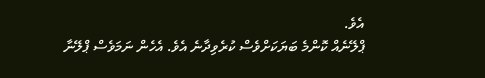އެވެ.
ޕްލޭނެއް ކޮންމެ ބަޔަކަށްވެސް ކުރެވިދާނެ އެވެ. އެހެން ނަމަވެސް ޕްލޭނާ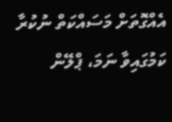އެއްގޮތަށް މަސައްކަތް ނުކުރާ ކަމުގައިވާ ނަމަ، ޕްލޭން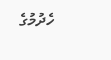ހެދުމުގެ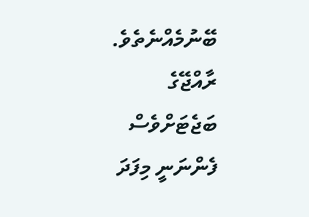ބޭނުމެއްނެތެވެ. ރާއްޖޭގެ ބަޖެޓަށްވެސް ފެންނަނީ މިފަދަ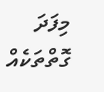މިފަދަ ގޮތްތަކެއް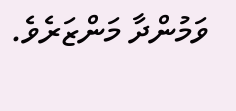ވަމުންދާ މަންޒަރެވެ.